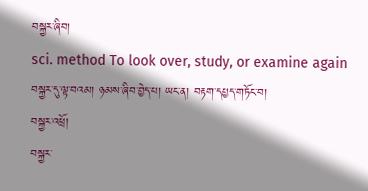བསྐྱར་ཞིབ།
sci. method To look over, study, or examine again བསྐྱར་དུ་ལྟ་བའམ། ཉམས་ཞིབ་བྱེད་པ། ཡང་ན། བརྟག་དཔྱད་གཏོང་བ།
བསྐྱར་འཕྲོ།
བསྐྱར་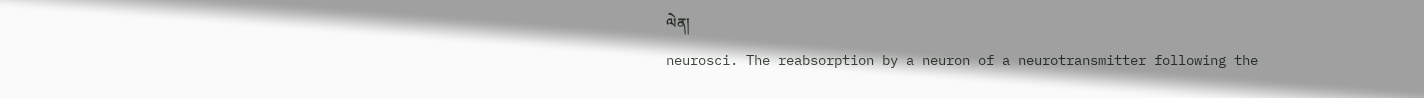ལེན།
neurosci. The reabsorption by a neuron of a neurotransmitter following the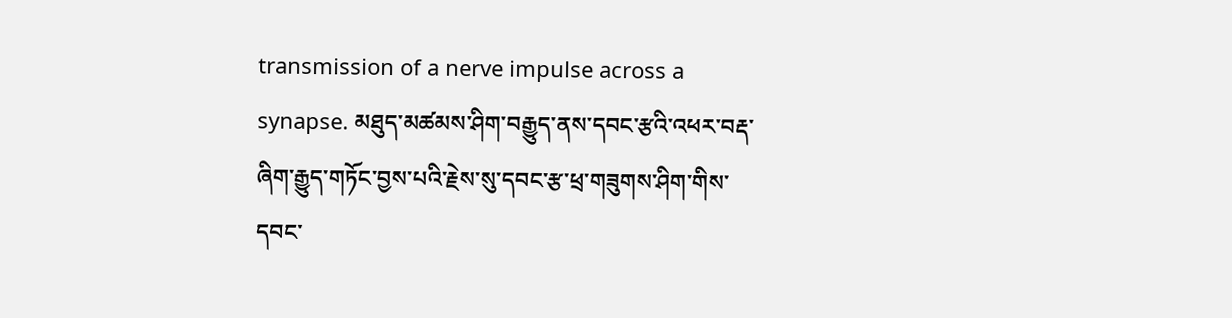transmission of a nerve impulse across a synapse. མཐུད་མཚམས་ཤིག་བརྒྱུད་ནས་དབང་རྩའི་འཕར་བརྡ་ཞིག་རྒྱུད་གཏོང་བྱས་པའི་རྗེས་སུ་དབང་རྩ་ཕྲ་གཟུགས་ཤིག་གིས་དབང་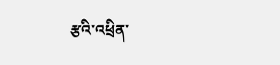རྩའི་འཕྲིན་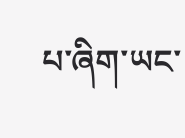པ་ཞིག་ཡང་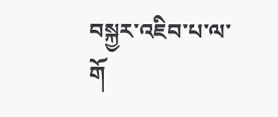བསྐྱར་འཇིབ་པ་ལ་གོ